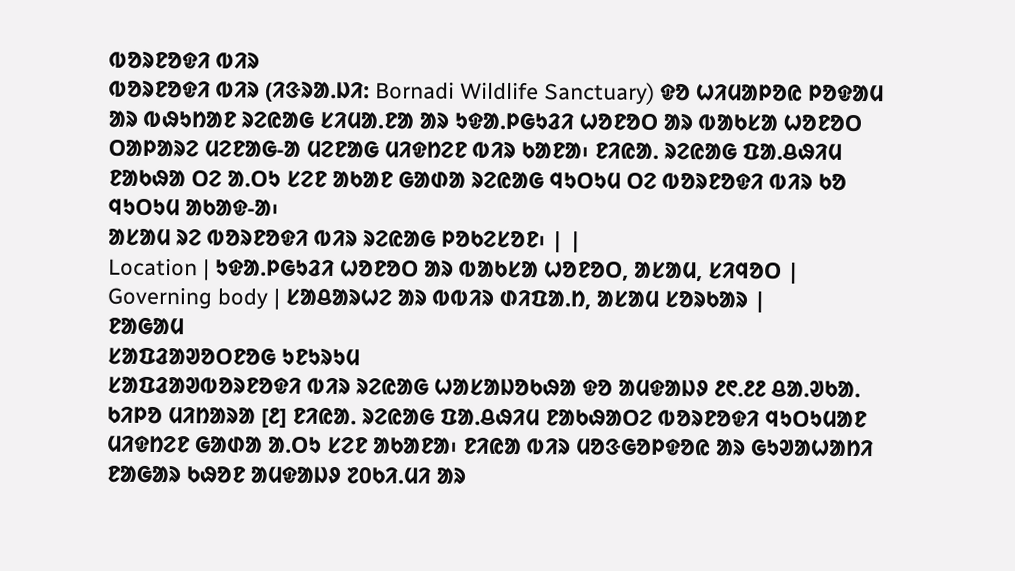ᱵᱚᱨᱱᱚᱫᱤ ᱵᱤᱨ
ᱵᱚᱨᱱᱚᱫᱤ ᱵᱤᱨ (ᱤᱝᱨᱟᱹᱡᱤ: Bornadi Wildlife Sanctuary) ᱫᱚ ᱦᱤᱢᱟᱞᱚᱭ ᱞᱚᱫᱟᱢ ᱟᱨ ᱵᱷᱩᱴᱟᱱ ᱨᱮᱭᱟᱜ ᱥᱤᱢᱟᱹᱱᱟ ᱟᱨ ᱩᱫᱟᱹᱞᱜᱩᱲᱤ ᱦᱚᱱᱚᱛ ᱟᱨ ᱵᱟᱠᱥᱟ ᱦᱚᱱᱚᱛ ᱛᱟᱞᱟᱨᱮ ᱢᱮᱱᱟᱜ-ᱟ ᱢᱮᱱᱟᱜ ᱢᱤᱫᱴᱮᱱ ᱵᱤᱨ ᱠᱟᱱᱟ᱾ ᱱᱤᱭᱟᱹ ᱨᱮᱭᱟᱜ ᱯᱟᱹᱪᱷᱤᱢ ᱱᱟᱠᱷᱟ ᱛᱮ ᱟᱹᱛᱩ ᱥᱮᱱ ᱟᱠᱟᱱ ᱜᱟᱰᱟ ᱨᱮᱭᱟᱜ ᱧᱩᱛᱩᱢ ᱛᱮ ᱵᱚᱨᱱᱚᱫᱤ ᱵᱤᱨ ᱠᱚ ᱧᱩᱛᱩᱢ ᱟᱠᱟᱫ-ᱟ᱾
ᱟᱥᱟᱢ ᱨᱮ ᱵᱚᱨᱱᱚᱫᱤ ᱵᱤᱨ ᱨᱮᱭᱟᱜ ᱞᱚᱠᱮᱥᱚᱱ᱾ | |
Location | ᱩᱫᱟᱹᱞᱜᱩᱲᱤ ᱦᱚᱱᱚᱛ ᱟᱨ ᱵᱟᱠᱥᱟ ᱦᱚᱱᱚᱛ, ᱟᱥᱟᱢ, ᱥᱤᱧᱚᱛ |
Governing body | ᱥᱟᱪᱟᱨᱦᱮ ᱟᱨ ᱵᱵᱤᱨ ᱰᱤᱯᱟᱹᱴ, ᱟᱥᱟᱢ ᱥᱚᱨᱠᱟᱨ |
ᱱᱟᱜᱟᱢ
ᱥᱟᱯᱲᱟᱣᱚᱛᱱᱚᱜ ᱩᱱᱩᱨᱩᱢ
ᱥᱟᱯᱲᱟᱣᱵᱚᱨᱱᱚᱫᱤ ᱵᱤᱨ ᱨᱮᱭᱟᱜ ᱦᱟᱥᱟᱡᱚᱠᱷᱟ ᱫᱚ ᱟᱢᱫᱟᱡᱽ ᱒᱖ᱹ᱒᱒ ᱪᱟᱹᱣᱠᱟᱹ ᱠᱤᱞᱚ ᱢᱤᱴᱟᱨᱟ [᱒] ᱱᱤᱭᱟᱹ ᱨᱮᱭᱟᱜ ᱯᱟᱹᱪᱷᱤᱢ ᱱᱟᱠᱷᱟᱛᱮ ᱵᱚᱨᱱᱚᱫᱤ ᱧᱩᱛᱩᱢᱟᱱ ᱢᱤᱫᱴᱮᱱ ᱜᱟᱰᱟ ᱟᱹᱛᱩ ᱥᱮᱱ ᱟᱠᱟᱱᱟ᱾ ᱱᱤᱭᱟ ᱵᱤᱨ ᱢᱚᱝᱜᱚᱞᱫᱚᱭ ᱟᱨ ᱜᱩᱣᱟᱦᱟᱴᱤ ᱱᱟᱜᱟᱨ ᱠᱷᱚᱱ ᱟᱢᱫᱟᱡᱽ ᱗᱐ᱠᱤᱹᱢᱤ ᱟᱨ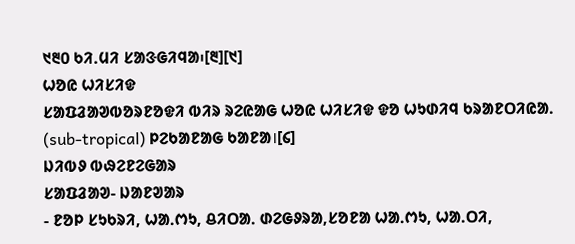᱑᱓᱐ ᱠᱤᱹᱢᱤ ᱥᱟᱝᱜᱤᱧᱟ᱾[᱓][᱑]
ᱦᱚᱭ ᱦᱤᱥᱤᱫ
ᱥᱟᱯᱲᱟᱣᱵᱚᱨᱱᱚᱫᱤ ᱵᱤᱨ ᱨᱮᱭᱟᱜ ᱦᱚᱭ ᱦᱤᱥᱤᱫ ᱫᱚ ᱦᱩᱰᱤᱧ ᱠᱨᱟᱱᱛᱤᱭᱟᱹ (sub-tropical) ᱞᱮᱠᱟᱱᱟᱜ ᱠᱟᱱᱟ।[᱔]
ᱡᱤᱵᱽ ᱵᱷᱮᱱᱮᱜᱟᱨ
ᱥᱟᱯᱲᱟᱣ- ᱡᱟᱱᱣᱟᱨ
- ᱱᱚᱞ ᱥᱩᱠᱨᱤ, ᱦᱟᱹᱬᱩ, ᱪᱤᱛᱟᱹ ᱰᱮᱜᱽᱨᱟ,ᱥᱚᱱᱟ ᱦᱟᱹᱬᱩ, ᱦᱟᱹᱛᱤ,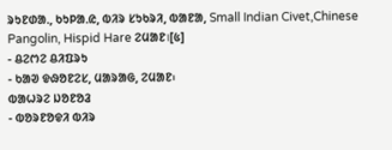ᱨᱩᱱᱰᱟᱹ, ᱠᱩᱞᱟᱹᱭ, ᱵᱤᱨ ᱥᱩᱠᱨᱤ, ᱵᱟᱱᱟ, Small Indian Civet,Chinese Pangolin, Hispid Hare ᱮᱢᱟᱱ।[᱕]
- ᱪᱮᱬᱮ ᱪᱤᱯᱨᱩ
- ᱠᱟᱣ ᱫᱷᱚᱱᱮᱥ, ᱢᱟᱨᱟᱜ, ᱮᱢᱟᱱ᱾
ᱵᱟᱦᱨᱮ ᱡᱚᱱᱚᱲ
- ᱵᱚᱨᱱᱚᱫᱤ ᱵᱤᱨ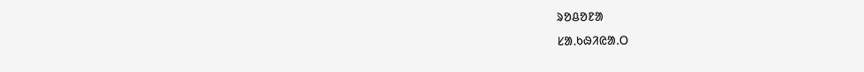ᱨᱚᱪᱚᱱᱟ
ᱥᱟᱹᱠᱷᱤᱭᱟᱹᱛ